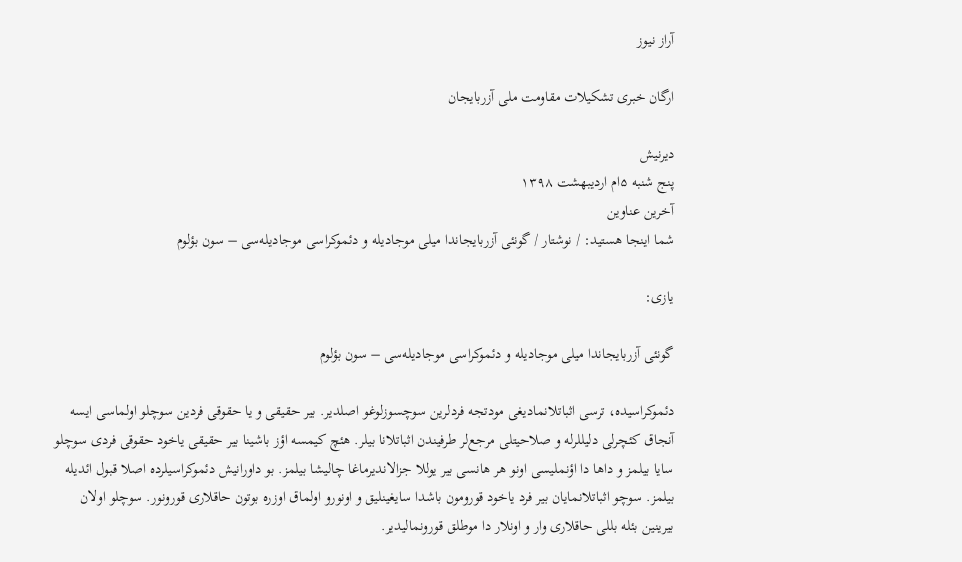آراز نیوز

ارگان خبری تشکیلات مقاومت ملی آزربایجان

دیرنیش
پنج شنبه ۵ام اردیبهشت ۱۳۹۸
آخرین عناوین
شما اینجا هستید: / نوشتار / گونئی آزربایجاندا میلی موجادیله و دئموکراسی موجادیله‌سی – سون بؤلوم

یازی:

گونئی آزربایجاندا میلی موجادیله و دئموکراسی موجادیله‌سی – سون بؤلوم

دئموکراسیده، ترسی اثباتلانمادیغی مودتجه فردلرین سوچسوزلوغو اصلدیر. بیر حقیقی و یا حقوقی فردین سوچلو اولماسی ایسه آنجاق کئچرلی دلیللرله و صلاحیتلی مرجع‌لر طرفیندن اثباتلانا بیلر. هئچ کیمسه اؤز باشینا بیر حقیقی یاخود حقوقی فردی سوچلو سایا بیلمز و داها دا اؤنملیسی اونو هر هانسی بیر یوللا جزالاندیرماغا چالیشا بیلمز. بو داورانیش دئموکراسیلرده اصلا قبول ائدیله بیلمز. سوچو اثباتلانمایان بیر فرد یاخود قورومون باشدا سایغینلیق و اونورو اولماق اوزره بوتون حاقلاری قورونور. سوچلو اولان بیرینین بئله بللی حاقلاری وار و اونلار دا موطلق قورونمالیدیر.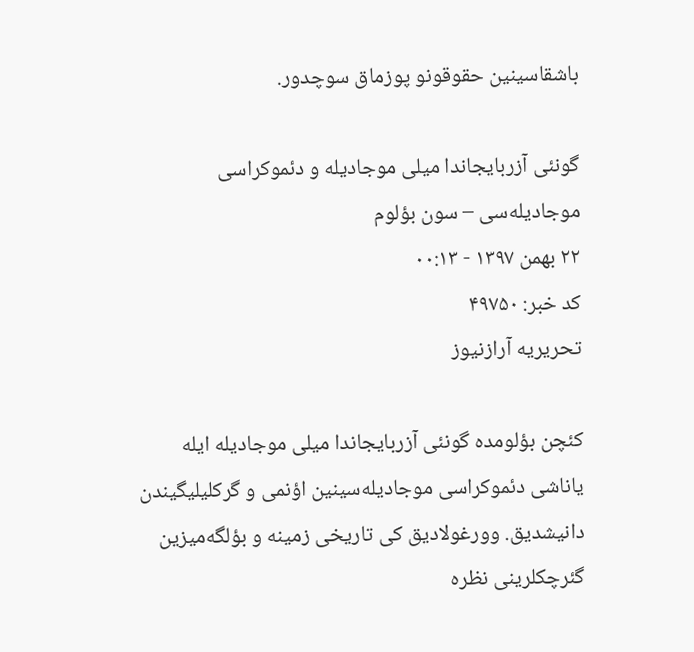باشقاسینین حقوقونو پوزماق سوچدور.

گونئی آزربایجاندا میلی موجادیله و دئموکراسی موجادیله‌سی – سون بؤلوم
۲۲ بهمن ۱۳۹۷ - ۰۰:۱۳
کد خبر: ۴۹۷۵۰
تحریریه آرازنیوز

کئچن بؤلومده گونئی آزربایجاندا میلی موجادیله ایله یاناشی دئموکراسی موجادیله‌سینین اؤنمی و گرکلیلیگیندن دانیشدیق. وورغولادیق کی تاریخی زمینه و بؤلگه‌میزین گئرچکلرینی نظره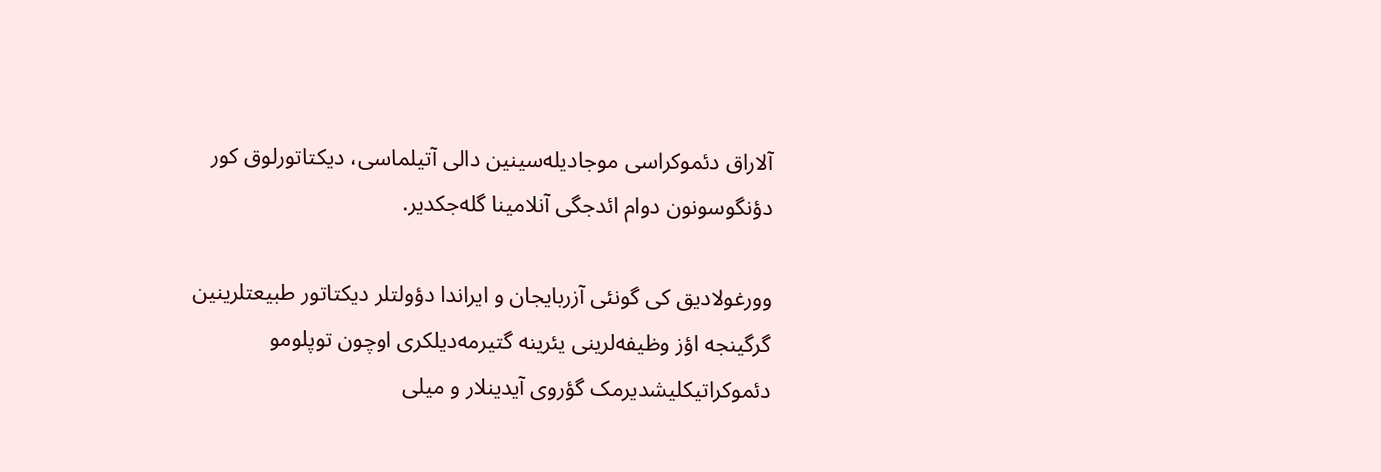آلاراق دئموکراسی موجادیله‌سینین دالی آتیلماسی، دیکتاتورلوق کور دؤنگوسونون دوام ائدجگی آنلامینا گله‌جکدیر.

وورغولادیق کی گونئی آزربایجان و ایراندا دؤولتلر دیکتاتور طبیعتلرینین گرگینجه اؤز وظیفه‌لرینی یئرینه گتیرمه‌دیلکری اوچون توپلومو دئموکراتیکلیشدیرمک گؤروی آیدینلار و میلی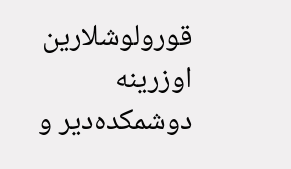قورولوشلارین اوزرینه دوشمکده‌دیر و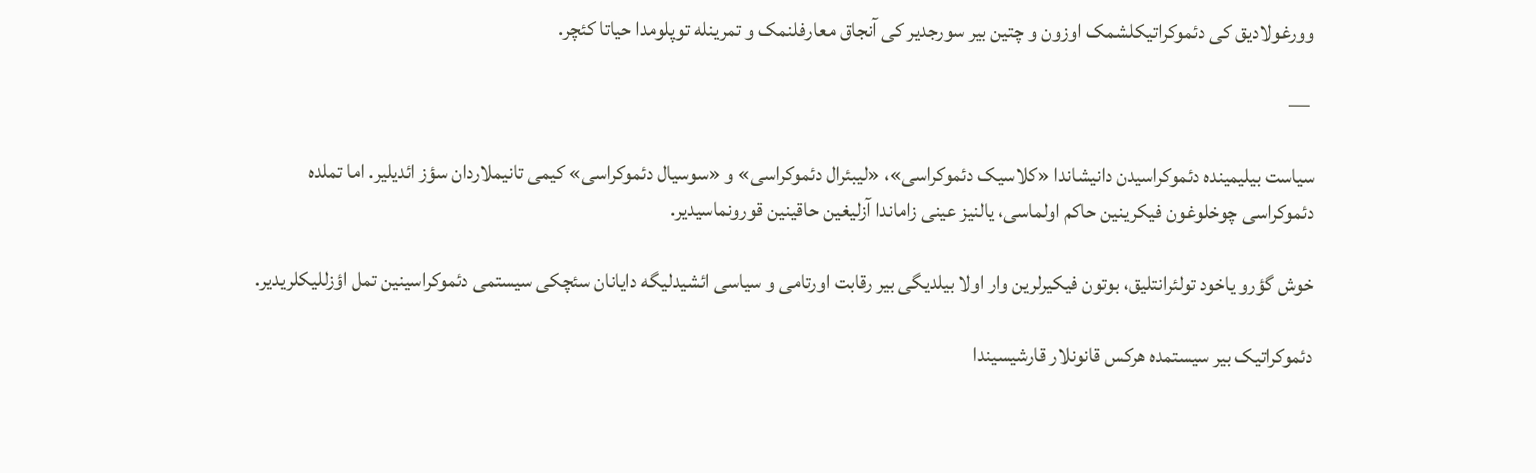وورغولادیق کی دئموکراتیکلشمک اوزون و چتین بیر سورجدیر کی آنجاق معارفلنمک و تمرینله توپلومدا حیاتا کئچر.

 —

سیاست بیلیمینده دئموکراسیدن دانیشاندا «کلاسیک دئموکراسی»، «لیبئرال دئموکراسی» و «سوسیال دئموکراسی» کیمی تانیملاردان سؤز ائدیلیر. اما تملده دئموکراسی چوخلوغون فیکرینین حاکم اولماسی، یالنیز عینی زاماندا آزلیغین حاقینین قورونماسیدیر.

خوش گؤرو یاخود تولئرانتلیق، بوتون فیکیرلرین وار اولا بیلدیگی بیر رقابت اورتامی و سیاسی ائشیدلیگه دایانان سئچکی سیستمی دئموکراسینین تمل اؤزللیکلریدیر.

دئموکراتیک بیر سیستمده هرکس قانونلار قارشیسیندا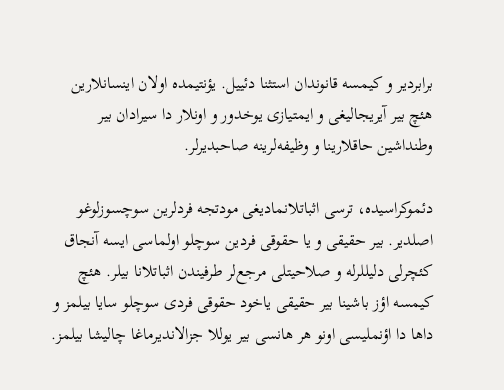برابردیر و کیمسه قانوندان استثنا دئییل. یؤنتیمده اولان اینسانلارین هئچ بیر آیریجالیغی و ایمتیازی یوخدور و اونلار دا سیرادان بیر وطنداشین حاقلارینا و وظیفه‌لرینه صاحبدیرلر.

دئموکراسیده، ترسی اثباتلانمادیغی مودتجه فردلرین سوچسوزلوغو اصلدیر. بیر حقیقی و یا حقوقی فردین سوچلو اولماسی ایسه آنجاق کئچرلی دلیللرله و صلاحیتلی مرجع‌لر طرفیندن اثباتلانا بیلر. هئچ کیمسه اؤز باشینا بیر حقیقی یاخود حقوقی فردی سوچلو سایا بیلمز و داها دا اؤنملیسی اونو هر هانسی بیر یوللا جزالاندیرماغا چالیشا بیلمز.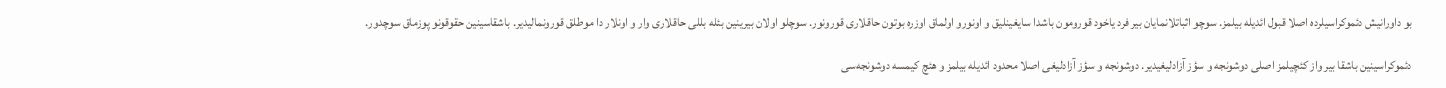بو داورانیش دئموکراسیلرده اصلا قبول ائدیله بیلمز. سوچو اثباتلانمایان بیر فرد یاخود قورومون باشدا سایغینلیق و اونورو اولماق اوزره بوتون حاقلاری قورونور. سوچلو اولان بیرینین بئله بللی حاقلاری وار و اونلار دا موطلق قورونمالیدیر. باشقاسینین حقوقونو پوزماق سوچدور.

دئموکراسینین باشقا بیر واز کئچیلمز اصلی دوشونجه و سؤز آزادلیغیدیر. دوشونجه و سؤز آزادلیغی اصلا محدود ائدیله بیلمز و هئچ کیمسه دوشونجه‌سی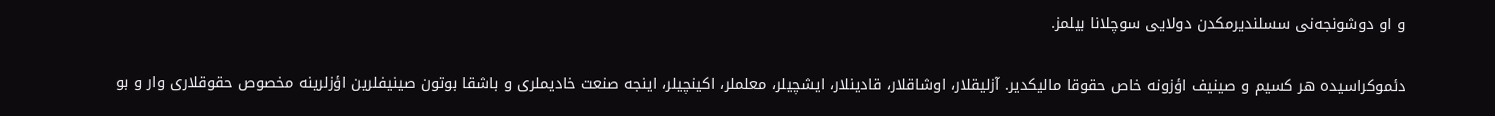و او دوشونجه‌نی سسلندیرمکدن دولایی سوچلانا بیلمز.

دئموکراسیده هر کسیم و صینیف اؤزونه خاص حقوقا مالیکدیر. آزلیقلار، اوشاقلار، قادینلار، ایشچیلر، معلملر، اکینچیلر، اینجه صنعت خادیملری و باشقا بوتون صینیفلرین اؤزلرینه مخصوص حقوقلاری وار و بو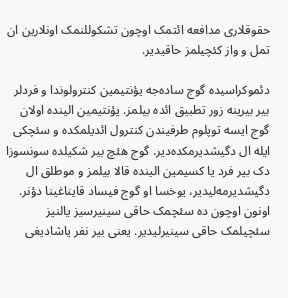حقوقلاری مدافعه ائتمک اوچون تشکوللنمک اونلارین ان تمل و واز کئچیلمز حاقیدیر.

دئموکراسیده گوج ساده‌جه یؤنتیمین کنترولوندا و فردلر بیر بیرینه زور تطبیق ائده بیلمز. یؤنتیمین الینده اولان گوج ایسه توپلوم طرفیندن کنترول ائدیلمکده و سئچکی ایله ال دگیشدیرمکده‌دیر. گوج هئچ بیر شکیلده سونسوزا دک بیر فرد یا کسیمین الینده قالا بیلمز و موطلق ال دگیشدیرمه‌لیدیر، یوخسا او گوج فیساد قایناغینا دؤنر. اونون اوچون ده سئچمک حاقی سینیرسیز یالنیز سئچیلمک حاقی سینیرلیدیر. یعنی بیر نفر یاشادیغی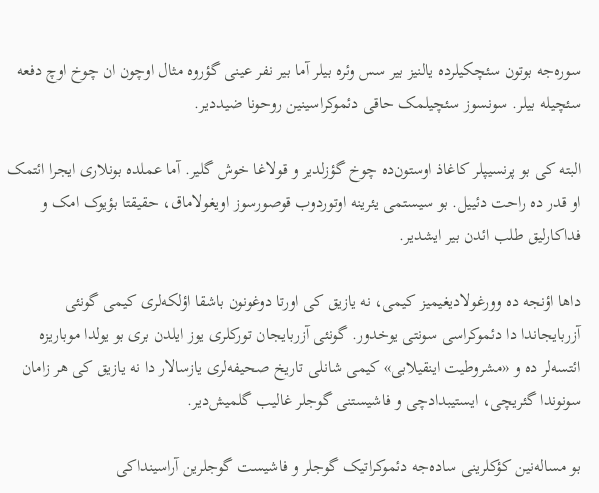سوره‌جه بوتون سئچکیلرده یالنیز بیر سس وئره بیلر آما بیر نفر عینی گؤروه مثال اوچون ان چوخ اوچ دفعه سئچیله بیلر. سونسوز سئچیلمک حاقی دئموکراسینین روحونا ضیددیر.

البته کی بو پرنسیپلر کاغاذ اوستون‌ده چوخ گؤزلدیر و قولاغا خوش گلیر. آما عملده بونلاری ایجرا ائتمک او قدر ده راحت دئییل. بو سیستمی یئرینه اوتوردوب قوصورسوز اویغولاماق، حقیقتا بؤیوک امک و فداکارلیق طلب ائد‌ن بیر ایشدیر.

داها اؤنجه ده وورغولادیغیمیز کیمی، نه یازیق کی اورتا دوغونون باشقا اؤلکه‌لری کیمی گونئی آزربایجاندا دا دئموکراسی سونتی یوخدور. گونئی آزربایجان تورکلری یوز ایلد‌ن بری بو یولدا موباریزه ائتسه‌‌لر ده و «مشروطیت اینقیلابی» کیمی شانلی تاریخ صحیفه‌لری یازسالار دا نه یازیق کی هر زامان سونوندا گئریچی، ایستیبدادچی و فاشیستنی گوجلر غالیب گلمیش‌دیر.

بو مساله‌نین کؤکلرینی ساده‌جه دئموکراتیک گوجلر و فاشیست گوجلرین آراسینداکی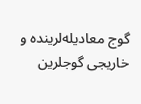گوج معادیله‌لرینده و خاریجی گوجلرین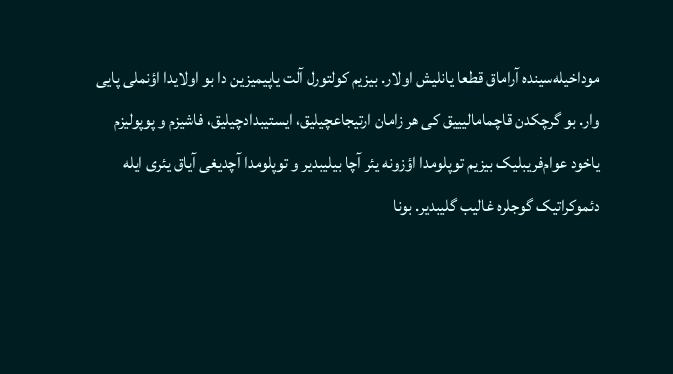موداخیله‌سینده آراماق قطعا یانلیش اولار. بیزیم کولتورل آلت یاپیمیزین دا بو اولایدا اؤنملی پایی وار. بو گرچکدن قاچمامالیییق کی هر زامان ارتیجاعچیلیق، ایستیبدادچیلیق، فاشیزم و پوپولیزم یاخود عوام‌فریبلیک بیزیم توپلومدا اؤزونه یئر آچا بیلیبدیر و توپلومدا آچدیغی آیاق یئری ایله دئموکراتیک گوجلره غالیب گلیبدیر. بونا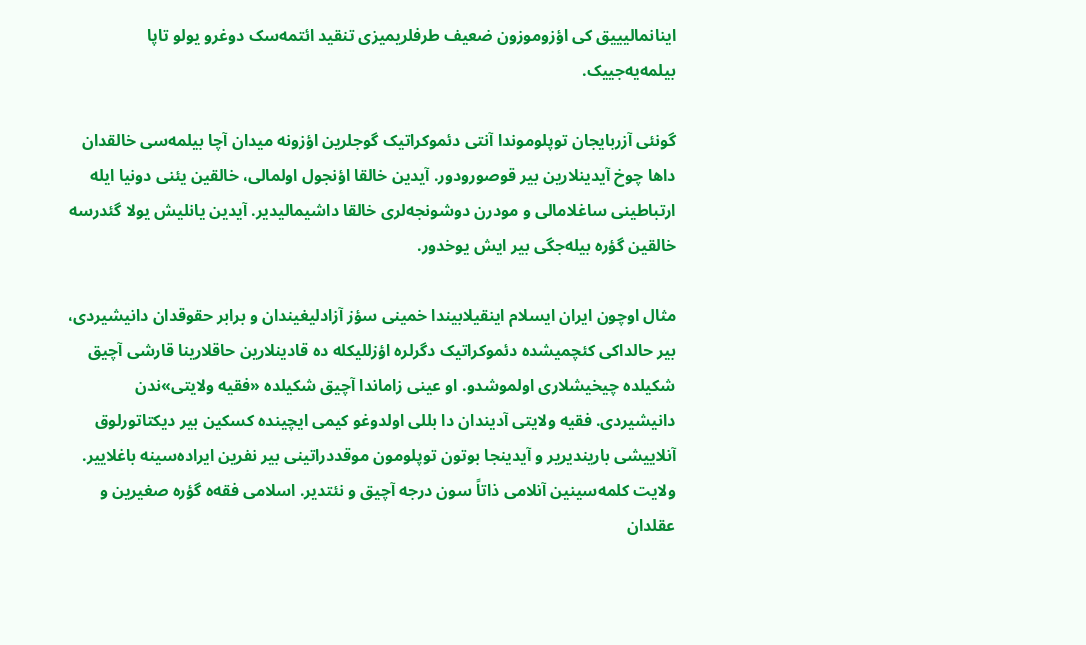اینانمالیییق کی اؤزوموزون ضعیف طرفلریمیزی تنقید ائتمه‌سک دوغرو یولو تاپا بیلمه‌یه‌جییک.

گونئی آزربایجان توپلوموندا آنتی دئموکراتیک گوجلرین اؤزونه میدان آچا بیلمه‌سی خالقدان داها چوخ آیدینلارین بیر قوصورودور. آیدین خالقا اؤنجول اولمالی، خالقین یئنی دونیا ایله ارتباطینی ساغلامالی و مودرن دوشونجه‌لری خالقا داشیمالیدیر. آیدین یانلیش یولا گئدرسه خالقین گؤره بیله‌جگی بیر ایش یوخدور.

مثال اوچون ایران ایسلام اینقیلابیندا خمینی سؤز آزادلیغیندان و برابر حقوقدان دانیشیردی، بیر حالداکی کئچمیشده دئموکراتیک دگرلره اؤزللیکله ده قادینلارین حاقلارینا قارشی آچیق شکیلده چیخیشلاری اولموشدو. او عینی زاماندا آچیق شکیلده «فقیه ولایتی»ند‌ن دانیشیردی. فقیه ولایتی آدیندان دا بللی اولدوغو کیمی ایچینده کسکین بیر دیکتاتورلوق آنلاییشی باریندیریر و آیدینجا بوتون توپلومون موقددراتینی بیر نفرین ایراده‌سینه باغلاییر. ولایت کلمه‌سینین آنلامی ذاتاً سون درجه آچیق و نئتدیر. اسلامی فقه‌ه گؤره صغیرین و عقلدان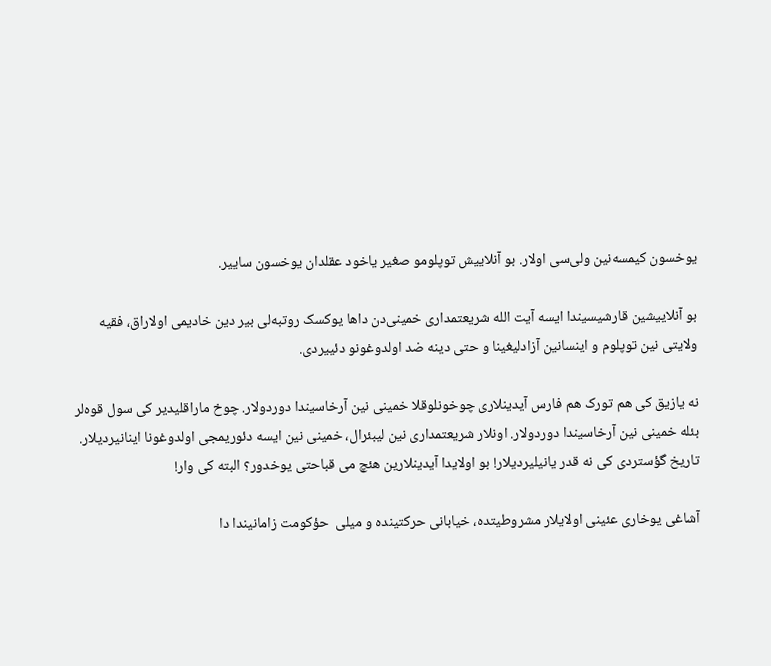یوخسون کیمسه‌نین ولی‌سی اولار. بو آنلاییش توپلومو صغیر یاخود عقلدان یوخسون ساییر.

بو آنلاییشین قارشیسیندا ایسه آیت الله شریعتمداری خمینی‌دن داها یوکسک روتبه‌لی بیر دین خادیمی اولاراق، فقیه ولایتی نین توپلوم و اینسانین آزادلیغینا و حتی دینه ضد اولدوغونو دئییردی.

نه یازیق کی هم تورک هم فارس آیدینلاری چوخونلوقلا خمینی نین آرخاسیندا دوردولار. چوخ ماراقلیدیر کی سول قوه‌لر بئله خمینی نین آرخاسیندا دوردولار. اونلار شریعتمداری نین لیبئرال، خمینی نین ایسه دئوریمجی اولدوغونا اینانیردیلار. تاریخ گؤستردی کی نه قدر یانیلیردیلار! بو اولایدا آیدینلارین هئچ می قباحتی یوخدور؟ البته کی وار!

آشاغی یوخاری عئینی اولایلار مشروطیتده، خیابانی حرکتینده و میلی  حؤکومت زامانیندا دا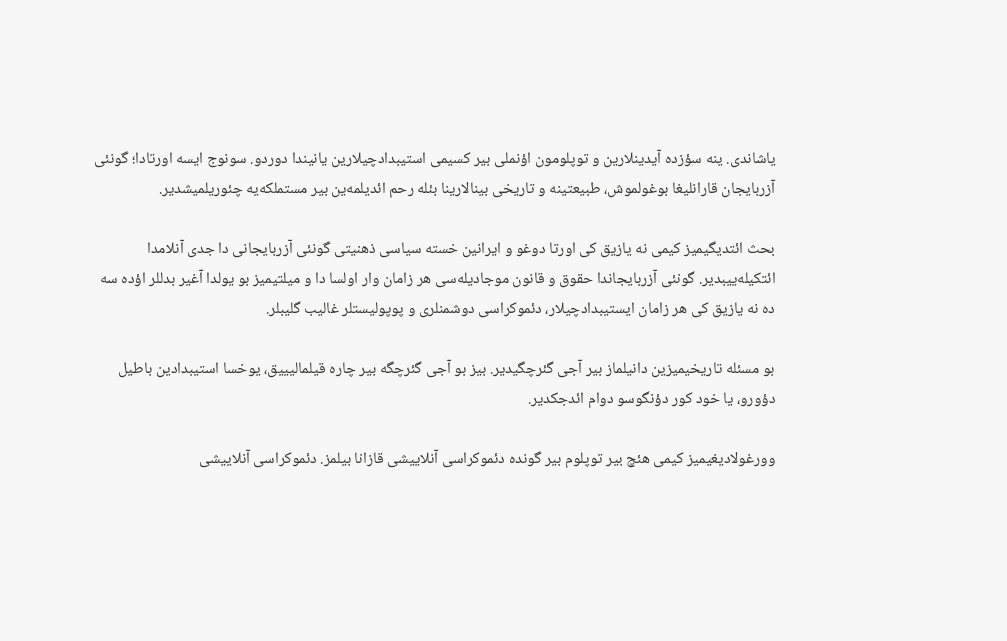یاشاندی. ینه سؤزده آیدینلارین و توپلومون اؤنملی بیر کسیمی استیبدادچیلارین یانیندا دوردو. سونوج ایسه اورتادا؛ گونئی آزربایجان قارانلیغا بوغولموش، طبیعتینه و تاریخی بینالارینا بئله رحم ائدیلمه‌ین بیر مستملکه‌یه چئوریلمیشدیر.

بحث ائتدیگیمیز کیمی نه یازیق کی اورتا دوغو و ایرانین خسته سیاسی ذهنیتی گونئی آزربایجانی دا جدی آنلامدا ائتکیله‌ییبدیر. گونئی آزربایجاندا حقوق و قانون موجادیله‌سی هر زامان وار اولسا دا و میلتیمیز بو یولدا آغیر بدللر اؤده ‌سه ده نه یازیق کی هر زامان ایستیبدادچیلار، دئموکراسی دوشمنلری و پوپولیستلر غالیب گلیبلر.

بو مسئله تاریخیمیزین دانیلماز بیر آجی گئرچگیدیر. بیز بو آجی گئرچگه بیر چاره قیلمالیییق، یوخسا استیبدادین باطیل دؤورو، یا خود کور دؤنگوسو دوام ائد‌جکدیر.

وورغولادیغیمیز کیمی هئچ بیر توپلوم بیر گونده دئموکراسی آنلاییشی قازانا بیلمز. دئموکراسی آنلاییشی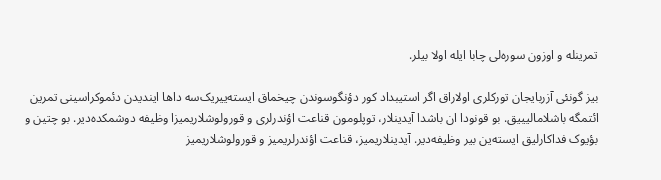تمرینله و اوزون سوره‌لی چابا ایله اولا بیلر.

بیز گونئی آزربایجان تورکلری اولاراق اگر استیبداد کور دؤنگوسوندن چیخماق ایسته‌ییریک‌سه داها ایندیدن دئموکراسینی تمرین ائتمگه باشلامالیییق. بو قونودا ان باشدا آیدینلار، توپلومون قناعت اؤندرلری و قورولوشلاریمیزا وظیفه دوشمکده‌دیر. بو چتین و بؤیوک فداکارلیق ایسته‌ین بیر وظیفه‌دیر. آیدینلاریمیز، قناعت اؤندرلریمیز و قورولوشلاریمیز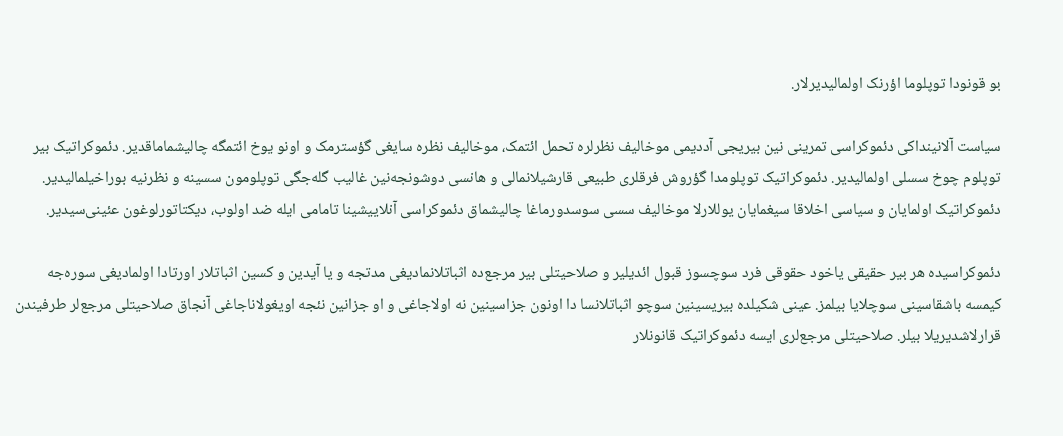بو قونودا توپلوما اؤرنک اولمالیدیرلار.

سیاست آلانینداکی دئموکراسی تمرینی نین بیریجی آددیمی موخالیف نظرلره تحمل ائتمک، موخالیف نظره سایغی گؤسترمک و اونو یوخ ائتمگه چالیشماماقدیر. دئموکراتیک بیر توپلوم چوخ سسلی اولمالیدیر. دئموکراتیک توپلومدا گؤروش فرقلری طبیعی قارشیلانمالی و هانسی دوشونجه‌نین غالیب گله‌جگی توپلومون سسینه و نظرنیه بوراخیلمالیدیر. دئموکراتیک اولمایان و سیاسی اخلاقا سیغمایان یوللارلا موخالیف سسی سوسدورماغا چالیشماق دئموکراسی آنلاییشینا تامامی ایله ضد اولوب، دیکتاتورلوغون عئینی‌سیدیر.

دئموکراسیده هر بیر حقیقی یاخود حقوقی فرد سوچسوز قبول ائدیلیر و صلاحیتلی بیر مرجع‌ده اثباتلانمادیغی مدتجه و یا آیدین و کسین اثباتلار اورتادا اولمادیغی سوره‌جه کیمسه باشقاسینی سوچلایا بیلمز. عینی شکیلده بیریسینین سوچو اثباتلانسا دا اونون جزاسینین نه اولاجاغی و او جزانین نئجه اویغولاناجاغی آنجاق صلاحیتلی مرجع‌لر طرفیندن قرارلاشدیریلا بیلر. صلاحیتلی مرجع‌لری ایسه دئموکراتیک قانونلار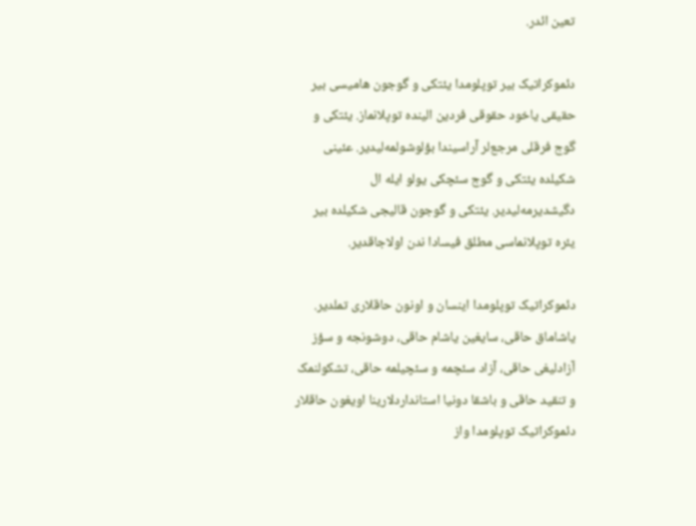تعین ائدر.

دئموکراتیک بیر توپلومدا یئتکی و گوجون هامیسی بیر حقیقی یاخود حقوقی فردین الینده توپلانماز. یئتکی و گوج فرقلی مرجع‌لر آراسیندا بؤلوشولمه‌لیدیر. عئینی شکیلده یئتکی و گوج سئچکی یولو ایله ال دگیشدیرمه‌لیدیر. یئتکی و گوجون قالیجی شکیلده بیر یئره توپلانماسی مطلق فیسادا ندن اولاجاقدیر.

دئموکراتیک توپلومدا اینسان و اونون حاقلاری تملدیر. یاشاماق حاقی، سایغین یاشام حاقی، دوشونجه و سؤز آزادلیغی حاقی، آزاد سئچمه و سئچیلمه حاقی، تشکولنمک و تنقید حاقی و باشقا دونیا استانداردلارینا اویغون حاقلار دئموکراتیک توپلومدا واز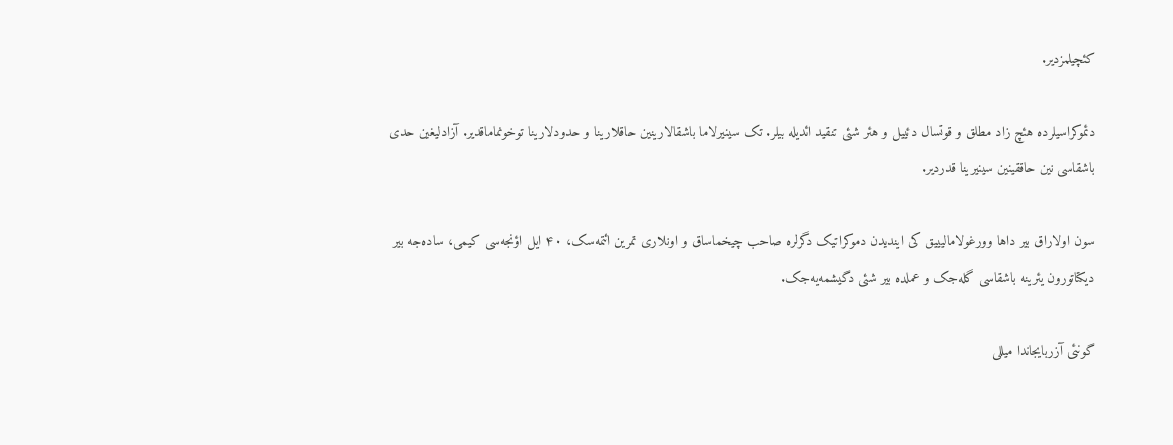کئچیلمزدیر.

دئموکراسیلرده هئچ زاد مطلق و قوتسال دئییل و هئر شئی تنقید ائدیله بیلر. تک سینیرلاما باشقالارینین حاقلارینا و حدودلارینا توخونماماقدیر. آزادلیغین حدی باشقاسی نین حاققینین سینیرینا قدردیر.

سون اولاراق بیر داها وورغولامالیییق کی ایندیدن دموکراتیک دگرلره صاحب چیخماساق و اونلاری تمرین ائتمه‌سک، ۴۰ ایل اؤنجه‌سی کیمی، ساده‌جه بیر دیکتاتورون یئرینه باشقاسی گله‌جک و عملده بیر شئی دگیشمه‌یه‌جک.

گونئی آزربایجاندا میللی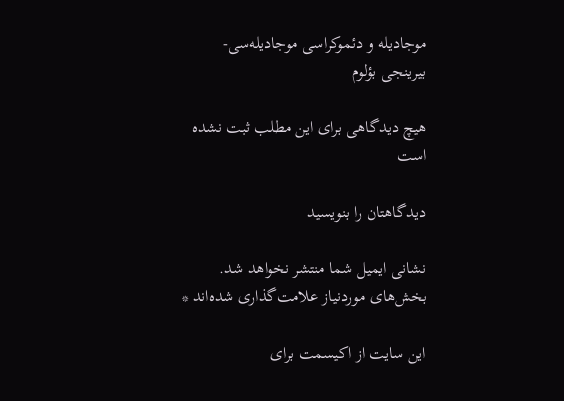موجادیله و دئموکراسی موجادیله‌سی-بیرینجی بؤلوم

هیچ دیدگاهی برای این مطلب ثبت نشده است

دیدگاهتان را بنویسید

نشانی ایمیل شما منتشر نخواهد شد. بخش‌های موردنیاز علامت‌گذاری شده‌اند *

این سایت از اکیسمت برای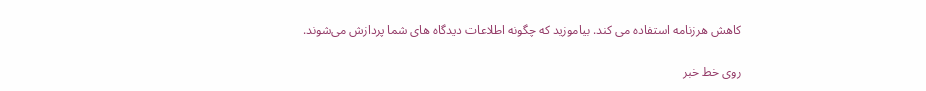کاهش هرزنامه استفاده می کند. بیاموزید که چگونه اطلاعات دیدگاه های شما پردازش می‌شوند.

روی خط خبر